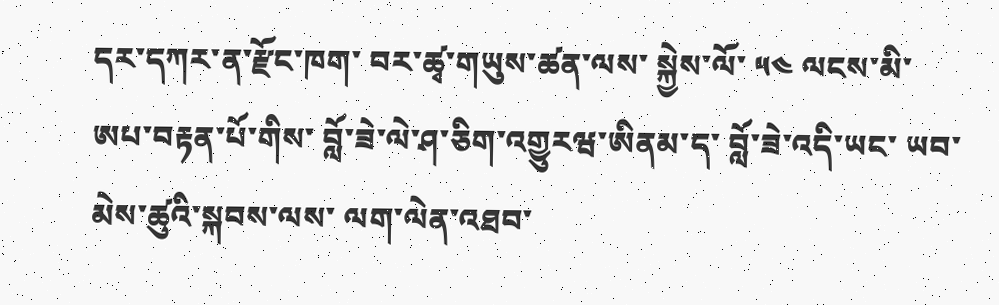དར་དཀར་ན་རྫོང་ཁག་ བར་ཚྭ་གཡུས་ཚན་ལས་ སྐྱེས་ལོ་ ༥༤ ལངས་མི་ ཨཔ་བརྟན་པོ་གིས་ བློ་ཟེ་ལེ་ཤ་ཅིག་འགྱུརཝ་ཨིནམ་ད་ བློ་ཟེ་འདི་ཡང་ ཡབ་མེས་ཚུའི་སྐབས་ལས་ ལག་ལེན་འཐབ་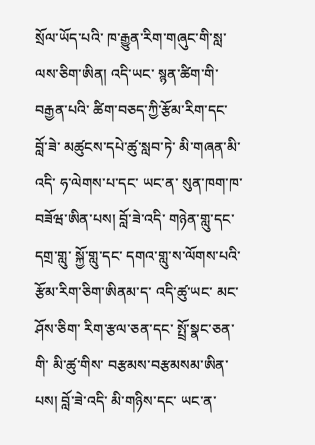སྲོལ་ཡོད་པའི་ ཁ་རྒྱུན་རིག་གཞུང་གི་སླ་ལས་ཅིག་ཨིན། འདི་ཡང་ སྙན་ཚིག་གི་བརྒྱན་པའི་ ཚིག་བཅད་ཀྱི་རྩོམ་རིག་དང་ བློ་ཟེ་ མཚུངས་དཔེ་ཚུ་སླབ་ཏེ་ མི་གཞན་མི་འདི་ ཧ་ལེགས་པ་དང་ ཡང་ན་ སུན་ཁག་ཁ་བཟོཝ་ཨིན་པས། བློ་ཟེ་འདི་ གཉེན་གླུ་དང་ དགྲ་གླུ་ སྐྱོ་གླུ་དང་ དགའ་གླུ་ས་ལོགས་པའི་ རྩོམ་རིག་ཅིག་ཨིནམ་ད་ འདི་ཚུ་ཡང་ མང་ཤོས་ཅིག་ རིག་རྩལ་ཅན་དང་ སྤྲོ་སྣང་ཅན་གི་ མི་ཚུ་གིས་ བརྩམས་བརྩམསམ་ཨིན་པས། བློ་ཟེ་འདི་ མི་གཉིས་དང་ ཡང་ན་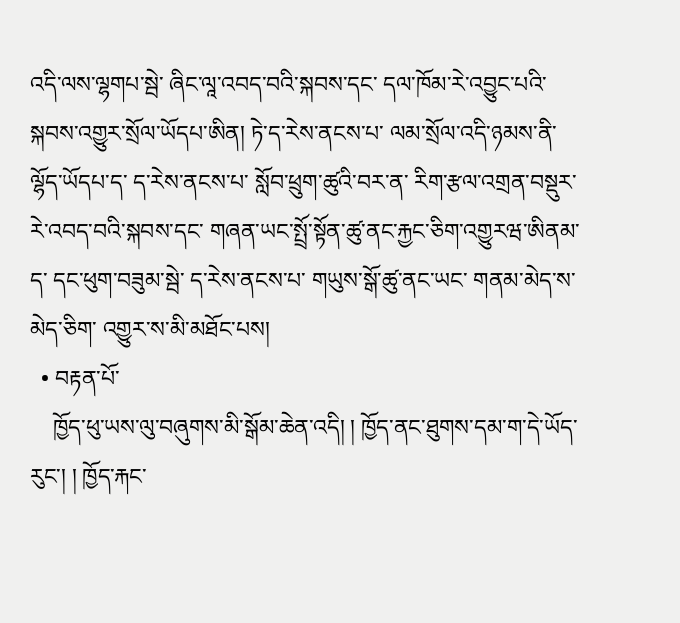འདི་ལས་ལྷགཔ་སྦེ་ ཞིང་ལཱ་འབད་བའི་སྐབས་དང་ དལ་ཁོམ་རེ་འབྱུང་པའི་སྐབས་འགྱུར་སྲོལ་ཡོདཔ་ཨིན། ཏེ་ད་རེས་ནངས་པ་ ལམ་སྲོལ་འདི་ཉམས་ནི་ལྷོད་ཡོདཔ་ད་ ད་རེས་ནངས་པ་ སློབ་ཕྲུག་ཚུའི་བར་ན་ རིག་རྩལ་འགྲན་བསྡུར་རེ་འབད་བའི་སྐབས་དང་ གཞན་ཡང་སྤྲོ་སྟོན་ཚུ་ནང་རྐྱང་ཅིག་འགྱུརཝ་ཨིནམ་ད་ དང་ཕུག་བཟུམ་སྦེ་ ད་རེས་ནངས་པ་ གཡུས་སྒོ་ཚུ་ནང་ཡང་ གནམ་མེད་ས་མེད་ཅིག་ འགྱུར་ས་མི་མཐོང་པས།
  • བརྟན་པོ་
    ཁྱོད་ཕུ་ཡས་ལུ་བཞུགས་མི་སྒོམ་ཆེན་འདི། ། ཁྱོད་ནང་ཐུགས་དམ་ག་དེ་ཡོད་རུང་། ། ཁྱོད་རྐང་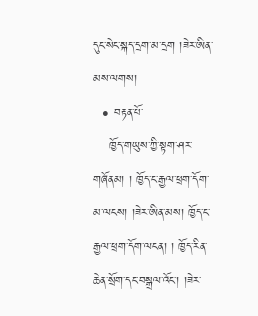དུང་སེང་སྐད་དྲག་མ་དྲག །ཟེར་ཨིན་མས་ལགས།
  • བརྟན་པོ་
    ཁྱོད་གཡུས་ཀྱི་སྟག་ཤར་གཞོནམ། ། ཁྱོད་ང་རྒྱལ་ཕྲག་དོག་མ་ལངས། །ཟེར་ཨིན་མས། ཁྱོད་ང་རྒྱལ་ཕྲག་དོག་ལངན། ། ཁྱོད་རིན་ཆེན་སྲོག་དང་བསྒྲལ་འོང་། །ཟེར་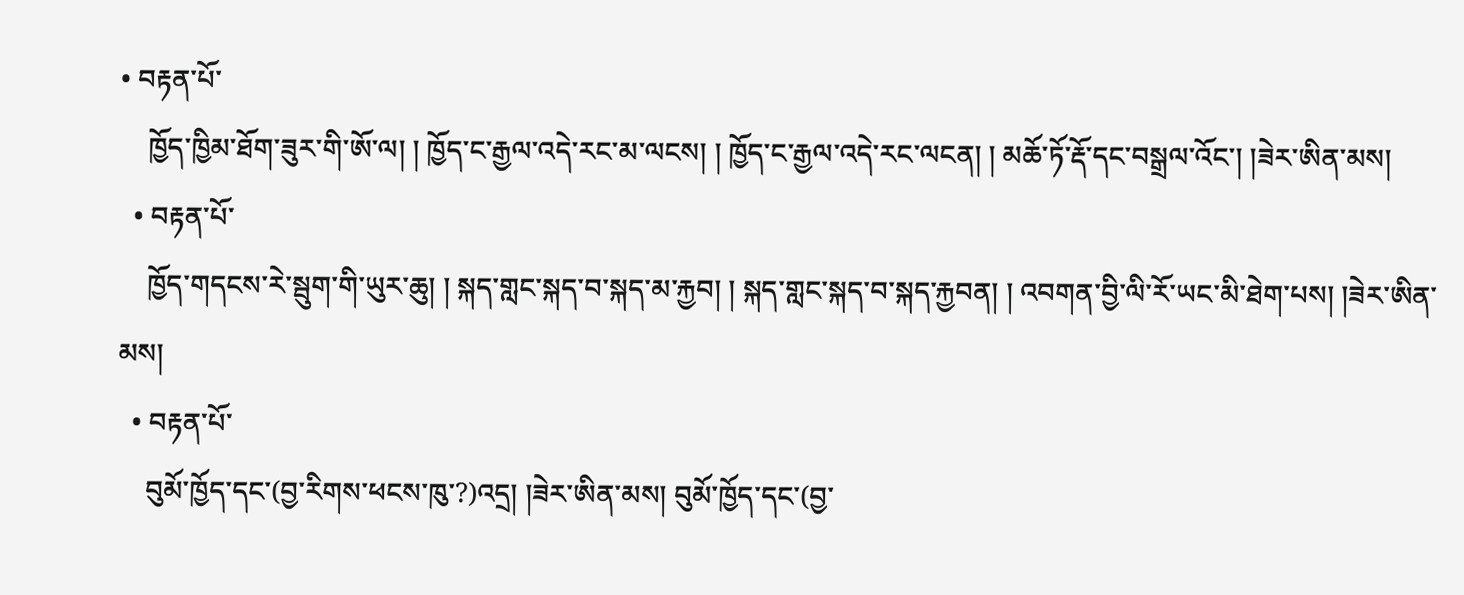• བརྟན་པོ་
    ཁྱོད་ཁྱིམ་ཐོག་ཟུར་གི་ཨོ་ལ། ། ཁྱོད་ང་རྒྱལ་འདེ་རང་མ་ལངས། ། ཁྱོད་ང་རྒྱལ་འདེ་རང་ལངན། ། མཆོ་ཏོ་རྡོ་དང་བསྒྲལ་འོང་། །ཟེར་ཨིན་མས།
  • བརྟན་པོ་
    ཁྱོད་གདངས་རེ་སྦུག་གི་ཡུར་ཆུ། ། སྐད་གླང་སྐད་བ་སྐད་མ་རྐྱབ། ། སྐད་གླང་སྐད་བ་སྐད་རྐྱབན། ། འབགན་བྱི་ལི་རོ་ཡང་མི་ཐེག་པས། །ཟེར་ཨིན་མས།
  • བརྟན་པོ་
    བུམོ་ཁྱོད་དང་(བྱ་རིགས་ཕངས་ཁུ་?)འདྲ། །ཟེར་ཨིན་མས། བུམོ་ཁྱོད་དང་(བྱ་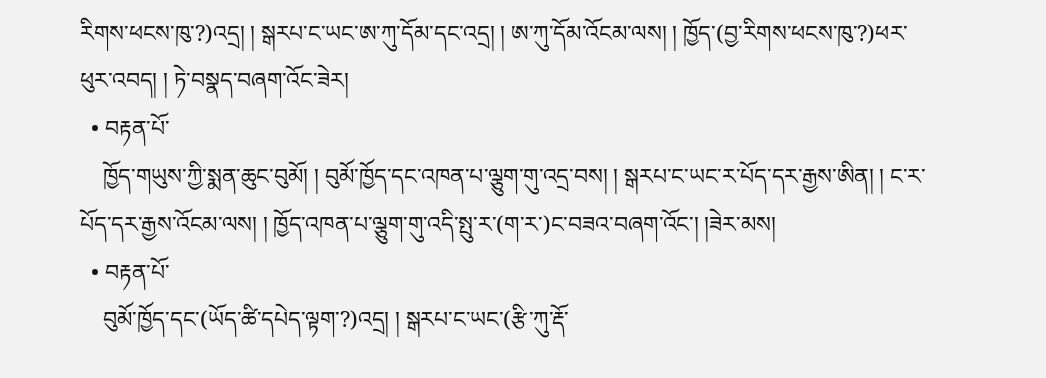རིགས་ཕངས་ཁུ་?)འདྲ། ། སྒརཔ་ང་ཡང་ཨ་ཀུ་དོམ་དང་འདྲ། ། ཨ་ཀུ་དོམ་འོངམ་ལས། ། ཁྱོད་(བྱ་རིགས་ཕངས་ཁུ་?)ཕར་ཕུར་འབད། ། ཏེ་བསྣད་བཞག་འོང་ཟེར།
  • བརྟན་པོ་
    ཁྱོད་གཡུས་ཀྱི་སྨན་ཆུང་བུམོ། ། བུམོ་ཁྱོད་དང་འཁན་པ་ལྕུག་གུ་འདྲ་བས། ། སྒརཔ་ང་ཡང་ར་པོད་དར་རྒྱས་ཨིན། ། ང་ར་པོད་དར་རྒྱས་འོངམ་ལས། ། ཁྱོད་འཁན་པ་ལྕུག་གུ་འདི་སྤུ་ར་(ག་ར་)ང་བཟའ་བཞག་འོང་། །ཟེར་མས།
  • བརྟན་པོ་
    བུམོ་ཁྱོད་དང་(ཡོད་ཚི་དཔེད་ལྟག་?)འདྲ། ། སྒརཔ་ང་ཡང་(རྩི་ཀུ་རྡོ་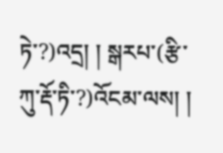ཏེ་?)འདྲ། ། སྒརཔ་(རྩི་ཀུ་རྡོ་ཏི་?)འོངམ་ལས། །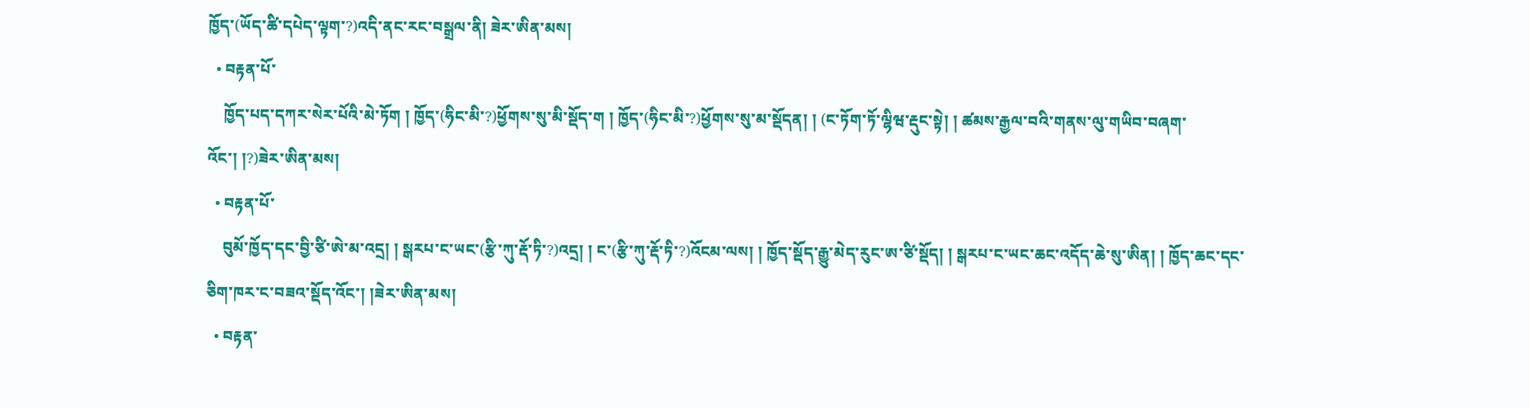ཁྱོད་(ཡོད་ཚི་དཔེད་ལྟག་?)འདི་ནང་རང་བསྒྲལ་ནི། ཟེར་ཨིན་མས།
  • བརྟན་པོ་
    ཁྱོད་པད་དཀར་སེར་པོའི་མེ་ཏོག ། ཁྱོད་(ཧིང་མི་?)ཕྱོགས་སུ་མི་སྡོད་ག ། ཁྱོད་(ཧིང་མི་?)ཕྱོགས་སུ་མ་སྡོདན། ། (ང་ཏོག་ཏོ་ལྷིཝ་རྡུང་སྟེ། ། ཚམས་རྒྱལ་བའི་གནས་ལུ་གཡིབ་བཞག་འོང་། །?)ཟེར་ཨིན་མས།
  • བརྟན་པོ་
    བུམོ་ཁྱོད་དང་བྱི་ཙི་ཨེ་མ་འདྲ། ། སྒརཔ་ང་ཡང་(རྩི་ཀུ་རྡོ་ཏི་?)འདྲ། ། ང་(རྩི་ཀུ་རྡོ་ཏི་?)འོངམ་ལས། ། ཁྱོད་སྡོད་རྒྱུ་མེད་རུང་ཨ་ཙི་སྡོད། ། སྒརཔ་ང་ཡང་ཆང་འདོད་ཆེ་སུ་ཨིན། ། ཁྱོད་ཆང་དང་ཅིག་ཁར་ང་བཟའ་སྡོད་འོང་། །ཟེར་ཨིན་མས།
  • བརྟན་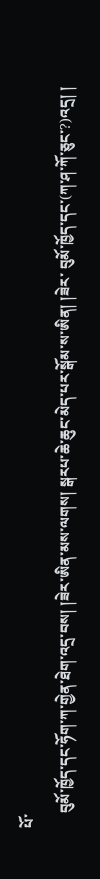པོ་
    བུམོ་ཁྱོད་དང་ཧོག་ཀ་གྱེན་ཐེག་འདྲ་བས། །ཟེར་ཨིན་མས་ལགས། སྒརཔ་ཆེ་ཆུང་མེད་པར་སྒོམ་ས་ཨིན། །ཟེར་ བུམོ་ཁྱོད་དང་(ཀ་ཤ་ཀོ་ཅུང་?)འདྲ། །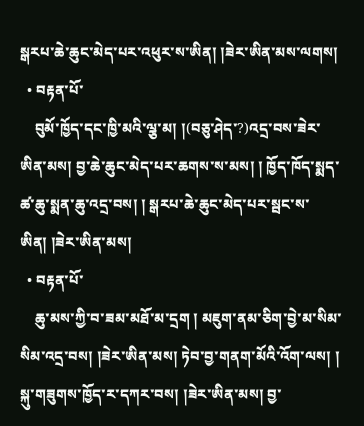སྒརཔ་ཆེ་ཆུང་མེད་པར་འཕུར་ས་ཨིན། །ཟེར་ཨིན་མས་ལགས།
  • བརྟན་པོ་
    བུམོ་ཁྱོད་དང་ཁྱི་མའི་ལྕ་མ། །(བཅུ་ཤེད་?)འདྲ་བས་ཟེར་ཨིན་མས། བྱ་ཆེ་ཆུང་མེད་པར་ཆགས་ས་མས། ། ཁྱོད་ཁོད་སྨད་ཚ་ཆུ་སྨན་ཆུ་འདྲ་བས། ། སྒརཔ་ཆེ་ཆུང་མེད་པར་སྦང་ས་ཨིན། །ཟེར་ཨིན་མས།
  • བརྟན་པོ་
    ཆུ་མས་ཀྱི་བ་ཟམ་མཐོ་མ་དྲག ། མཇུག་ནམ་ཅིག་བྱེ་མ་སིམ་སིམ་འདྲ་བས། །ཟེར་ཨིན་མས། ཏེབ་བྱ་གནག་མོའི་འོག་ལས། ། སྐུ་གཟུགས་ཁྱོད་ར་དཀར་བས། །ཟེར་ཨིན་མས། བྱ་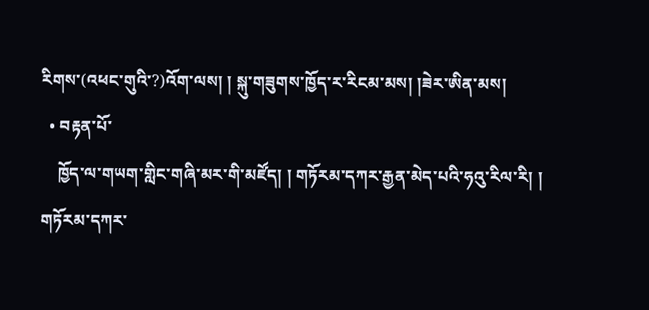རིགས་(འཕང་གུའི་?)འོག་ལས། ། སྐུ་གཟུགས་ཁྱོད་ར་རིངམ་མས། །ཟེར་ཨིན་མས།
  • བརྟན་པོ་
    ཁྱོད་ལ་གཡག་གླིང་གཞི་མར་གི་མཛོད། ། གཏོརམ་དཀར་རྒྱན་མེད་པའི་ཧའུ་རིལ་རི། ། གཏོརམ་དཀར་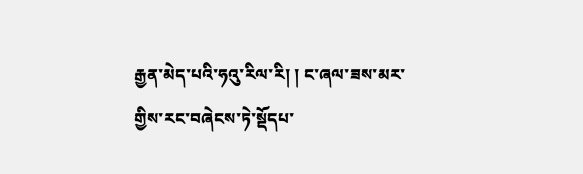རྒྱན་མེད་པའི་ཧའུ་རིལ་རི། ། ང་ཞལ་ཟས་མར་གྱིས་རང་བཞེངས་ཏེ་སྡོདཔ་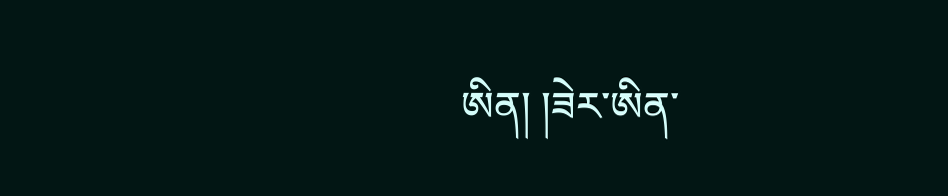ཨིན། །ཟེར་ཨིན་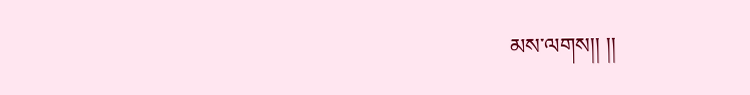མས་ལགས།། །།